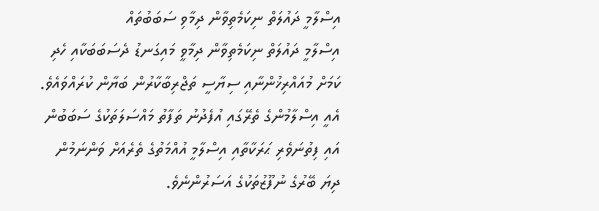އިސްލާމީ ދައުލަތް ނިކަމެތިވާން ދިމާވި ސަބަބުތައް
އިސްލާމީ ދައުލަތް ނިކަމެތިވާން ދިމާވީ މައިގަނޑު ދެސަބަބަކާއި ހެދި ކަމަށް މުއައްރިޚުންނާއި ސިޔާސީ ތަޖްރިބާކާރުން ބަޔާން ކުރައްވައެވެ. އެއީ އިސްލާމުންގެ ތެރޭގައި އުފެދުނު ތަފާތު މައްސަލަތަކުގެ ސަބަބުން އައި ފިތުނަވެރި ޙަރަކާތާއި އިސްލާމީ އުއްމަތުގެ ތެރެއަށް ވަންނަމުން ދިޔަ ބޭރުގެ ނުފޫޒުތަކުގެ އަސަރުންނެވެ.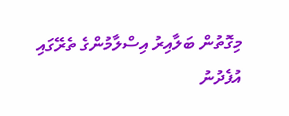މިގޮތުން ބަލާއިރު އިސްލާމުންގެ ތެރޭގައި އުފެދުނު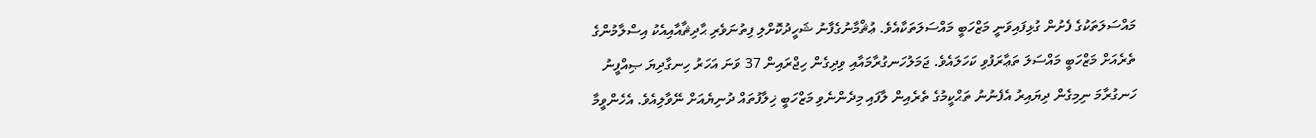މައްސަލަތަކުގެ ފެށުން ގުޅިފައިވަނީ މަޒްހަބީ މައްސަލަތަކާއެވެ. ޢުޘްމާނުގެފާނު ޝަހީދުކޮށްލި ފިތުނަވެރި ޙާދިޘާއާއިއެކު އިސްލާމުންގެ ތެރެއަށް މަޒްހަބީ މައްސަލަ ތަޢާރަފުވި ކަހަލައެވެ. ޖަމަލުހަނގުރާމައާއި ވިދިގެން ހިޖްރައިން 37 ވަނަ އަހަރު ހިނގާދިޔަ ޞިއްފީނު ހަނގުރާމަ ނިމިގެން ދިޔައިރު އެފެނުނު ތަޙްކީމުގެ ތެރެއިން ލާފައި މިދެންނެވި މަޒްހަބީ ޚިލާފުތައް ދުނިޔެއަށް ނޭވާލިއެވެ. އެހެންވީމާ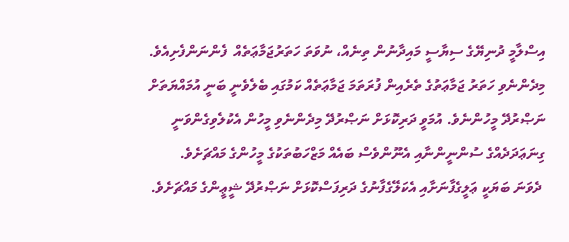އިސްލާމީ ދުނިޔޭގެ ސިޔާސީ މައިދާނުން ތިނެއް، ނުވަތަ ހަތަރުޖަމާޢަތެއް  ފެންނަންފެށިއެވެ.
މިދެންނެވި ހަތަރު ޖަމާޢަތުގެ ތެރެއިން ފުރަތަމަ ޖަމާޢަތެއް ކަމުގައި ބެލެވެނީ ބަނީ އުމައްޔަތަށް ނަޞްރުދޭ މީހުންނެވެ. އުމަވީ ދަރިކޮޅަށް ނަޞްރުދޭ މިދެންނެވި މީހުން އެކުލެވިގެންވަނީ ގިނަޢަދަދެއްގެ ސުންނީންނާއި އެނޫންވެސް ބައެއް މަޒްހަބުތަކުގެ މީހުންގެ މައްޗަށެވެ.
 ދެވަނަ ބަޔަކީ ޢަލީގެފާނަށާއި އެކަލޭގެފާނުގެ ދަރިފަސްކޮޅަށް ނަޞްރުދޭ ޝީޢީންގެ މައްޗަށެވެ.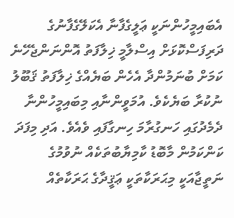އެބައިމީހުންނަކީ ޢަލީގެފާނާ އެކަލޭގެފާނުގެ ދަރިފަސްކޮޅަށް އިސްލާމީ ޚިލާފަތު އޮންނަންޖެހޭނެ ކަމަށް ބުނަމުންދާ އެހެން ބަޔެއްގެ ޚިލާފަތު ޤަބޫލު ނުކުރާ ބަޔެކެވެ. އުމަވީންނާއި މިބައިމީހުންނާ ދެމެދުގައި ހަނގުރާމަ ހިނގާފައި ވެއެވެ. އަދި މިފަދަ ކަންކަމުން މާބޮޑު ކާމިޔާބުތަކެއް ނުވުމުގެ ނަތީޖާއަކީ މިޙަރަކާތަކީ ޢަޤީދާގެ ޙަރަކާތެއް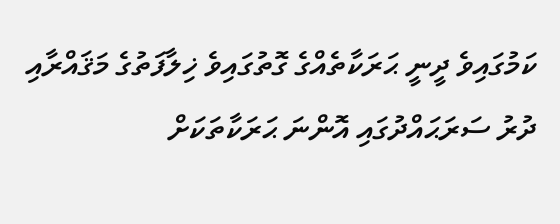ކަމުގައިވެ ދީނީ ޙަރަކާތެއްގެ ގޮތުގައިވެ ޚިލާފަތުގެ މަޤައްރާއި ދުރު ސަރަޙައްދުގައި އޮންނަ ޙަރަކާތަކަށް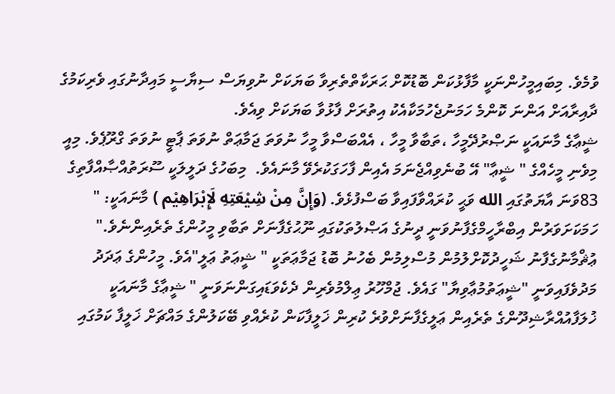ވުމެވެ. މިބައިމީހުންނަކީ މާފާޅުކަން ބޮޑުކޮށް ޙަރަކާތްތެރިވާ ބަޔަކަށް ނުވިޔަސް ސިޔާސީ މައިދާނުގައި ވެރިކަމުގެ ދާއިރާއަށް އަންނަ ކޮންމެ ހަމަނުޖެހުމަކާއެކު އިތުރަށް ފާޅުވާ ބަޔަކަށް ވިއެވެ.
ޝީޢާގެ މާނައަކީ ނަޞްރުދޭމީހާ ،ތަބާވާ މީހާ ، އެއްބަސްވާ މީހާ ނުވަތަ ޖަމާޢަތް ނުވަތަ ޕާޓީ ނުވަތަ ގްރޫޕެވެ. މިއީ މިވެނި މީހެއްގެ " ޝީޢާ" އޭ ބުނެވިއްޖެނަމަ އެއިން ފާހަގަކުރެވޭ މާނައެވެ.  މިބަހުގެ ދަލީލަކީ ސޫރަތުއްޞާއްފާތިގެ 83ވަނަ އާޔަތުގައި الله ވަޙީ ކުރައްވާފައިވާ ބަސްފުޅެވެ. (وَإِنَّ مِنْ شِيْعَتِهِ لَإِبْرَاهِيْم ) މާނައަކީ: " ހަމަކަށަވަރުން އިބްރާހީމްގެފާނުވަނީ ދީނުގެ އަޞްލުތަކުގައި ނޫޙުގެފާނަށް ތަބާވި މީހުންގެ ތެރެއިންނެވެ." ޢުޘްމާނުގެފާނު ޝަހީދުކޮށްލުމުން މުސްލިމުން ބެހުނު ބޮޑު ޖަމާޢަތަކީ " ޝީޢަތު ޢަލީ"އެވެ. މީހުންގެ ޢަދަދު މަދުވެފައިވަނީ "ޝީޢަތުމުޢާވިޔާ" ގައެވެ. ޖުމްހޫރު ޢިލްމުވެރިން ދެކެވަޑައިގަންނަވަނީ " ޝީޢާގެ މާނައަކީ ޚުލަފާއުއްރާޝިދޫންގެ ތެރެއިން ޢަލީގެފާނަށްވުރެ ކުރިން ޚަލީފާކަން ކުރެއްވި ބޭކަލުންގެ މައްޗަށް ޚަލީފާ ކަމުގައި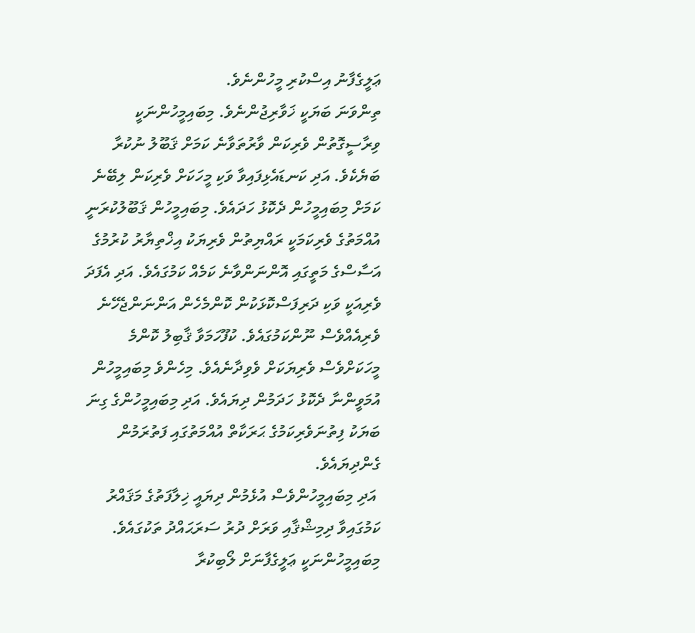ޢަލީގެފާނު އިސްކުރި މީހުންނެވެ.
ތިންވަނަ ބަޔަކީ ޚަވާރިޖުންނެވެ. މިބައިމީހުންނަކީ ވިރާސީގޮތުން ވެރިކަން ވާރުތަވާނެ ކަމަށް ޤަބޫލު ނުކުރާ ބަޔެކެވެ. އަދި ކަނޑައެޅިފައިވާ ވަކި މީހަކަށް ވެރިކަން ލިބޭނެ ކަމަށް މިބައިމީހުން ދެކޮޅު ހަދައެވެ. މިބައިމީހުން ޤަބޫލުކުރަނީ އުއްމަތުގެ ވެރިކަމަކީ ރައްޔިތުން ވެރިޔަކު އިޚްތިޔާރު ކުރުމުގެ އަސާސްގެ މަތީގައި އޮންނަންވާނެ ކަމެއް ކަމުގައެވެ. އަދި އެފަދަ ވެރިއަކީ ވަކި ދަރިފަސްކޮޅަކުން ކޮންމެހެން އަންނަންޖެހޭނެ ވެރިއެއްވެސް ނޫންކަމުގައެވެ. ކުފޫހަމަވާ ޤާބިލު ކޮންމެ މީހަކަށްވެސް ވެރިޔަކަށް ވެވިދާނެއެވެ. މިހެންވެ މިބައިމީހުން އުމަވީންނާ ދެކޮޅު ހަދަމުން ދިޔައެވެ. އަދި މިބައިމީހުންގެ ގިނަ ބަޔަކު ފިތުނަވެރިކަމުގެ ޙަރަކާތް އުއްމަތުގައި ފަތުރަމުން ގެންދިޔައެވެ.
 އަދި މިބައިމީހުންވެސް އުޅެމުން ދިޔައީ ޚިލާފަތުގެ މަޤައްރު ކަމުގައިވާ ދިމިޝްޤާއި ވަރަށް ދުރު ސަރަޙައްދު ތަކުގައެވެ.  މިބައިމީހުންނަކީ ޢަލީގެފާނަށް ލޯބިކުރާ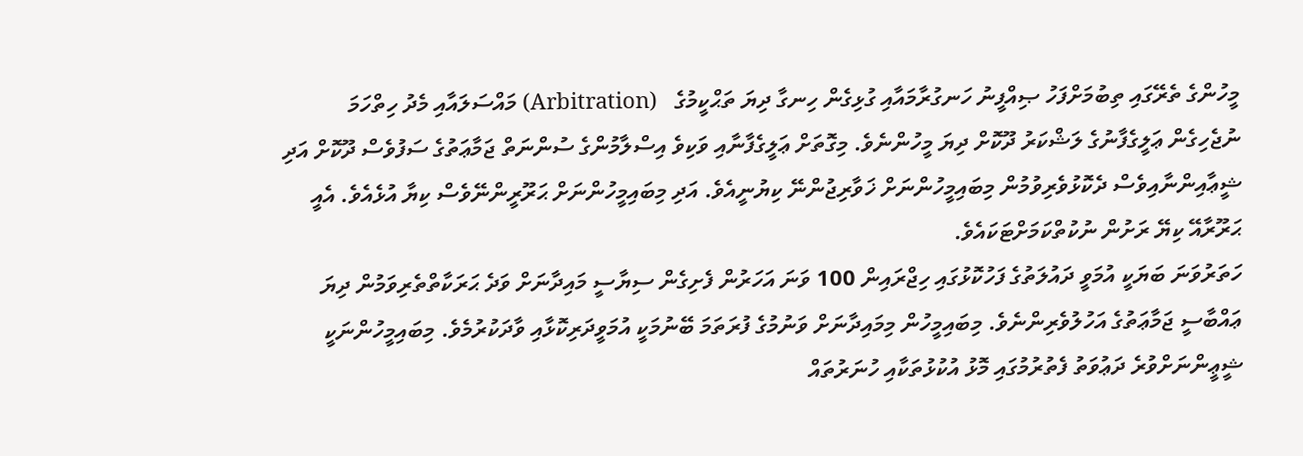މީހުންގެ ތެރޭގައި ތިބުމަށްފަހު ޞިއްފީނު ހަނގުރާމައާއި ގުޅިގެން ހިނގާ ދިޔަ ތަޙްކީމުގެ   (Arbitration) މައްސަލައާއި މެދު ހިތްހަމަ ނުޖެހިގެން ޢަލީގެފާނުގެ ލަޝްކަރު ދޫކޮށް ދިޔަ މީހުންނެވެ. މިގޮތަށް ޢަލީގެފާނާއި ވަކިވެ އިސްލާމުންގެ ސުންނަތް ޖަމާޢަތުގެ ސަފުވެސް ދޫކޮށް އަދި ޝީޢާއިންނާއިވެސް ދެކޮޅުވެރިވުމުން މިބައިމީހުންނަށް ޚަވާރިޖުންނޭ ކިޔުނީއެވެ. އަދި މިބައިމީހުންނަށް ޙަރޫރީންނޭވެސް ކިޔާ އުޅެއެވެ. އެއީ ޙަރޫރާއޭ ކިޔޭ ރަށުން ނުކުތްކަމަށްޓަކައެވެ.
ހަތަރުވަނަ ބަޔަކީ އުމަވީ ދައުލަތުގެ ފަހުކޮޅުގައި ހިޖްރައިން 100 ވަނަ އަހަރުން ފެށިގެން ސިޔާސީ މައިދާނަށް ވަދެ ޙަރަކާތްތެރިވަމުން ދިޔަ ޢައްބާސީ ޖަމާޢަތުގެ އަހުލުވެރިންނެވެ. މިބައިމީހުން މިމައިދާނަށް ވަނުމުގެ ފުރަތަމަ ބޭނުމަކީ އުމަވީދަރިކޮޅާއި ވާދަކުރުމެވެ. މިބައިމީހުންނަކީ ޝީޢީންނަށްވުރެ ދަޢުވަތު ފެތުރުމުގައި މޮޅު އުކުޅުތަކާއި ހުނަރުތައް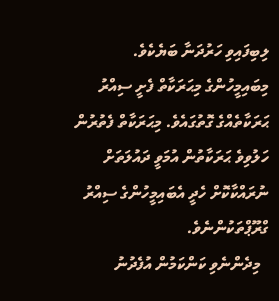ލިބިފައިވި ހަރުދަނާ ބަޔެކެވެ. މިބައިމީހުންގެ މިޙަރަކާތް ފެށީ ސިއްރު ޙަރަކާތެއްގެ ގޮތުގައެވެ. މިޙަރަކާތް ފެތުރުން ހަލުވިވެ ޙަރަކާތުން އުމަވީ ދައުލަތަށް ނުރައްކާކޮށް ހެދީ އެބައިމީހުންގެ ސިއްރު ގްރޫޕްތަކުންނެވެ.
  މިދެންނެވި ކަންކަމުން އުފެދުނު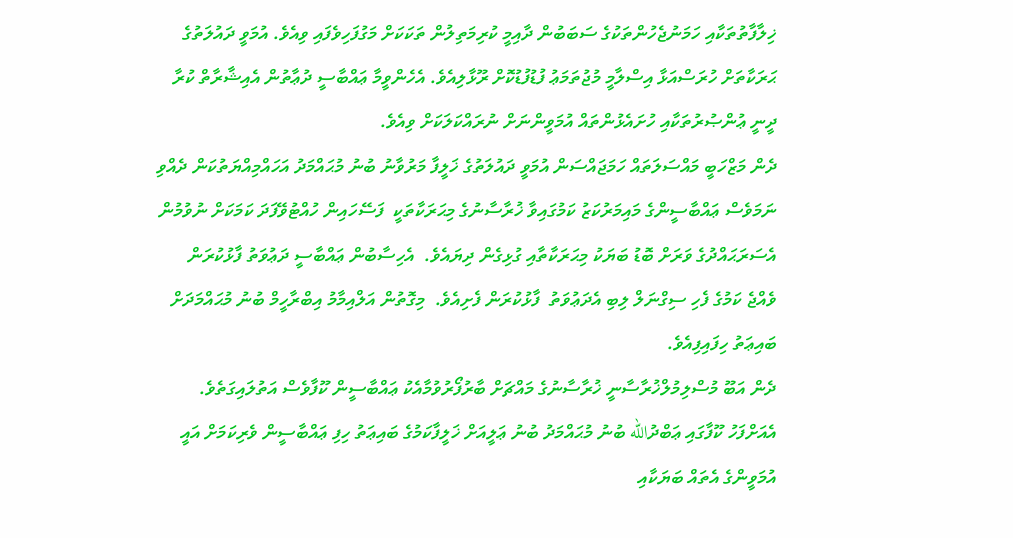ޚިލާފާތުތަކާއި ހަމަނުޖެހުންތަކުގެ ސަބަބުން ދާއިމީ ކުރިމަތިލުން ތަކަކަށް މަގުފަހިވެފައި ވިއެވެ. އުމަވީ ދައުލަތުގެ ޙަރަކާތަށް ހުރަސްއަޅާ އިސްލާމީ މުޖުތަމަޢު ފުޑުފުޑުކޮށް ރޫޅާލިއެވެ. އެހެންވީމާ ޢައްބާސީ ދުޢާތުން އެއިޝާރާތް ކުރާ ދީނީ ޢުންޞުރުތަކާއި ހުށައެޅުންތައް އުމަވީންނަށް ނުރައްކަލަކަށް ވިއެވެ.
ދެން މަޒްހަބީ މައްސަލަތައް ހަމަޖައްސަން އުމަވީ ދައުލަތުގެ ޚަލީފާ މަރުވާނު ބުނު މުޙައްމަދު އަހައްމިއްޔަތުކަން ދެއްވި ނަމަވެސް ޢައްބާސީންގެ މައިމަރުކަޒު ކަމުގައިވާ ޚުރާސާނުގެ މިޙަރަކާތަކީ  ފަސޭހައިން ހުއްޓުވޭފަދަ ކަމަކަށް ނުވުމުން އެސަރަޙައްދުގެ ވަރަށް ބޮޑު ބަޔަކު މިޙަރަކާތާއި ގުޅިގެން ދިޔައެވެ.  އެހިސާބުން ޢައްބާސީ ދަޢުވަތު ފާޅުކުރަން ވެއްޖެ ކަމުގެ ފެހި ސިގްނަލް ލިބި އެދަޢުވަތު  ފާޅުކުރަން ފެށިއެވެ.  މިގޮތުން އަލްއިމާމު އިބްރާހީމް ބުނު މުޙައްމަދަށް  ބައިޢަތު ހިފައިފިއެވެ.
ދެން އަބޫ މުސްލިމުލްޚުރާސާނީ ޚުރާސާނުގެ މައްޗަށް ބާރުފޯރުވުމާއެކު ޢައްބާސީން ކޫފާވެސް އަތުލައިގަތެވެ. އެއަށްފަހު ކޫފާގައި ޢަބްދުالله ބުނު މުޙައްމަދު ބުނު ޢަލީއަށް ޚަލީފާކަމުގެ ބައިޢަތު ހިފި ޢައްބާސީން ވެރިކަމަށް އައީ އުމަވީންގެ އެތައް ބަޔަކާއި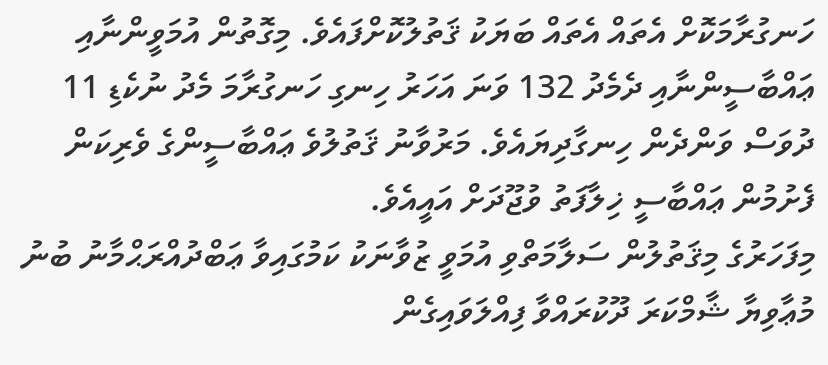ހަނގުރާމަކޮށް އެތައް އެތައް ބަޔަކު ޤަތުލުކޮށްފައެވެ. މިގޮތުން އުމަވީންނާއި ޢައްބާސީންނާއި ދެމެދު 132 ވަނަ އަހަރު ހިނގި ހަނގުރާމަ މެދު ނުކެޑި 11 ދުވަސް ވަންދެން ހިނގާދިޔައެވެ. މަރުވާނު ޤަތުލުވެ ޢައްބާސީންގެ ވެރިކަން ފެށުމުން ޢައްބާސީ ޚިލާފަތު ވުޖޫދަށް އައީއެވެ.
މިފަހަރުގެ މިޤަތުލުން ސަލާމަތްވި އުމަވީ ޒުވާނަކު ކަމުގައިވާ ޢަބްދުއްރަޙްމާނު ބުނު މުޢާވިޔާ ޝާމްކަރަ ދޫކުރައްވާ ފިއްލަވައިގެން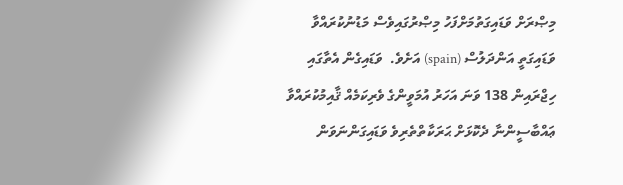މިޞްރަށް ވަޑައިގަތުމަށްފަހު މިޞްރުގައިވެސް މަޑުނުކުރައްވާ ވަޑައިގަތީ އަންދަލުސް (spain) އަށެވެ.  ވަޑައިގެން އެތާގައި ހިޖްރައިން 138 ވަނަ އަހަރު އުމަވީންގެ ވެރިކަމެއް ޤާއިމުކުރައްވާ ޢައްބާސީންނާ ދެކޮޅަށް ޙަރަކާތްތެރިވެ ވަޑައިގަންނަވަން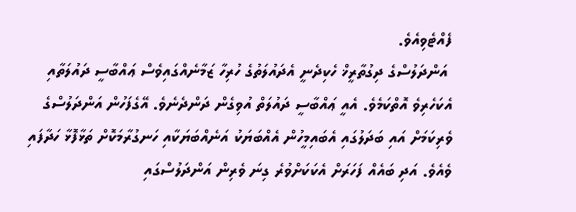ފެއްޓެވިއެވެ.
 އަންދަލުސްގެ ދިގުތާރީޚް ހެކިދެނީ އެދައުލަތުގެ ހުރިހާ ޒަމާނެއްގައިވެސް ޢައްބާސީ ދައުލަތާއި އެކަހެރިވެ އޮތްކަމެވެ. އެއީ ޢައްބާސީ ދައުލަތް އުވިގެން ދަންދެނެވެ. އޭގެފަހުން އަންދަލުސްގެ ވެރިކަމަށް އައި ބަދަލުގައި އެބައިމީހުން އެއްބަޔަކު އަނެއްބަޔަކާއި ހަނގުރާމަކޮށް ތަޅާފޮޅާ ހަދާފައި ވެއެވެ. އަދި ބައެއް ފަހަރަށް އެކަކަށްވުރެ ގިނަ ވެރިން އަންދަލުސްގައި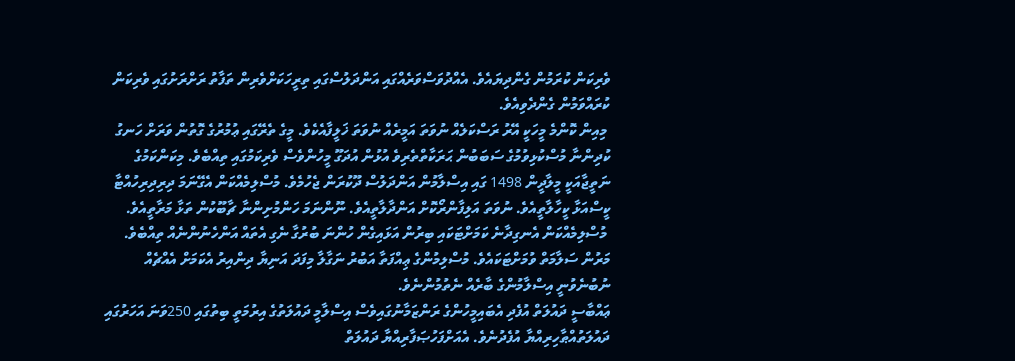ވެރިކަން ކުރަމުން ގެންދިޔައެވެ. އެއްދުވަސްވަރެއްގައި އަންދަލުސްގައި ތިރީހަކަށްވެރިން ތަފާތު ރަށްރަށުގައި ވެރިކަން ކުރައްވަމުން ގެންދެވިއެވެ.
 މިއިން ކޮންމެ މީހަކީ އޭރު ރަސްކަލެއް ނުވަތަ އަމީރެއް ނުވަތަ ޚަލީފާއެކެވެ. މީގެ ތެރޭގައި ޢުމުރުގެ ގޮތުން ވަރަށް ހަނގު ކުދިންނާ މުސްކުޅިވުމުގެ ސަބަބުން ޙަރަކާތްތެރިވެ އުޅުން އުދަގޫ މީހުންވެސް ވެރިކަމުގައި ތިއްބެވެ. މިކަންކަމުގެ ނަތީޖާއަކީ މީލާދީން 1498 ގައި އިސްލާމުން އަންދަލުސް ދޫކުރަން ޖެހުމެވެ. މުސްލިމެއްކަން އެގޭނަމަ ދިރިދިރިހުއްޓާ ކީސްއަޅާ ކީހާލާތީއެވެ. ނުވަތަ އަލިފާންރޯކޮށް އަންދާލާތީއެވެ. ނޫންނަމަ ހަންމުށިންނާ ޗާބޫކުން ތަޅާ މަރާތީއެވެ.
 މުސްލިމެއްކަން އެނގިދާނެ ކަމަށްޓަކައި ބިރުން އަޅައިގެން ހުންނަ ބުރުގާ ނެގި އެތައް އަންހެނުންނެއް ތިއްބެވެ. މަރުން ސަލާމަތް ވުމަށްޓަކައެވެ. މުސްލިމުންގެ ޢިއްފަތާ އަބުރު ނަގާލާ މިފަދަ އަނިޔާ ދިންއިރު އެކަމަށް އެއްޗެއް ނުބުނެވުނީ އިސްލާމުންގެ ބާރެއް ނެތުމުންނެވެ.
ޢައްބާސީ ދައުލަތް އުފެދި އެބައިމީހުންގެ ރަންޒަމާނުގައިވެސް އިސްލާމީ ދައުލަތުގެ އިރުމަތީ ބިތުގައި 250ވަނަ އަހަރުގައި ދައުލަތުއްޠާހިރިއްޔާ އުފެދުނެވެ. އެއަށްފަހުޞަފާރިއްޔާ ދައުލަތް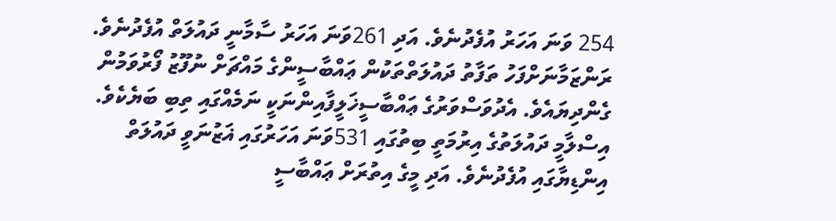254 ވަނަ އަހަރު އުފެދުނެވެ. އަދި 261ވަނަ އަހަރު ސާމާނީ ދައުލަތް އުފެދުނެވެ. ރަންޒަމާނަށްފަހު ތަފާތު ދައުލަތްތަކުން ޢައްބާސީންގެ މައްޗަށް ނުފޫޒު ފޯރުވަމުން ގެންދިޔައެވެ. އެދުވަސްވަރުގެ ޢައްބާސީޚަލީފާއިންނަކީ ނަމެއްގައި ތިބި ބަޔެކެވެ.
އިސްލާމީ ދައުލަތުގެ އިރުމަތީ ބިތުގައި 531ވަނަ އަހަރުގައި ޣަޒުނަވީ ދައުލަތް އިންޑިޔާގައި އުފެދުނެވެ. އަދި މީގެ އިތުރަށް ޢައްބާސީ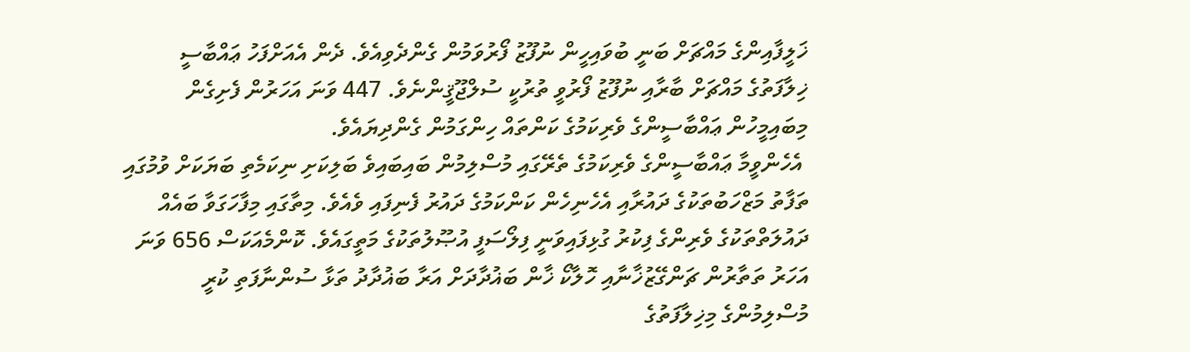ޚަލީފާއިންގެ މައްޗަށް ބަނީ ބުވައިހީން ނުފޫޒު ފޯރުވަމުން ގެންދެވިއެވެ. ދެން އެއަށްފަހު ޢައްބާސީ ޚިލާފަތުގެ މައްޗަށް ބާރާއި ނުފޫޒު ފޯރުވީ ތުރުކީ ސުލްޖޫޤީންނެވެ. 447 ވަނަ އަހަރުން ފެށިގެން މިބައިމީހުން ޢައްބާސީންގެ ވެރިކަމުގެ ކަންތައް ހިންގަމުން ގެންދިޔައެވެ.
 އެހެންވީމާ ޢައްބާސީންގެ ވެރިކަމުގެ ތެރޭގައި މުސްލިމުން ބައިބައިވެ ބަލިކަށި ނިކަމެތި ބަޔަކަށް ވުމުގައި ތަފާތު މަޒްހަބުތަކުގެ ދައުރާއި އެހެނިހެން ކަންކަމުގެ ދައުރު ފެނިފައި ވެއެވެ. މިތާގައި މިފާހަގަވާ ބައެއް ދައުލަތްތަކުގެ ވެރިންގެ ފިކުރު ގުޅިފައިވަނީ ފިލޯސަފީ އުޞޫލުތަކުގެ މަތީގައެވެ. ކޮންމެއަކަސް 656 ވަނަ އަހަރު ތަތާރުން ޗަންގޭޒުޚާނާއި ހޮލާކޯ ޚާން ބަޣުދާދަށް އަރާ ބަޣުދާދު ތަޅާ ސުންނާފަތި ކުރީ މުސްލިމުންގެ މިޚިލާފަތުގެ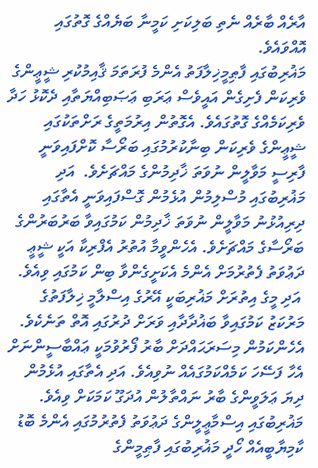އާރެއް ބާރެއް ނެތި ބަލިކަށި ކަމީނާ ބަޔެއްގެ ގޮތުގައި އޮއްވައެވެ.
މަޣުރިބުގައި ފާޠިމީޚިލާފަތު އެންމެ ފުރަތަމަ ޤާއިމުކުރި ޝީޢީންގެ ވެރިކަން ފެށިގެން އައީވެސް ޢަރަބި ޢަޞަބިއްޔަތާއި ދެކޮޅު ހަދާ ވެރިކަމެއްގެ ގޮތުގައެވެ. އެގޮތުން އިރުމަތީގެ ރަށްތަކުގައި ޝީޢީންގެ ވެރިކަން ބިނާކުރުމުގައި ބަރޯސާ ކޮށްފައިވަނީ ފާރިސީ މަވާލީން ނުވަތަ ޚާދިމުންގެ މައްޗަށެވެ.  އަދި މަޣުރިބުގައި މުސްލިމުން އުޅެމުން ގޮސްފައިވަނީ އެތާގައި ދިރިއުޅުނު މަވާލީން ނުވަތަ ޚާދިމުން ކަމުގައިވާ ބަރުބަރުންގެ ބަރޯސާގެ މައްޗަށެވެ. އެހެންވީމާ އުތުރު އެފްރިކާ އަކީ ޝީޢީ ދަޢުވަތު ފެތުރުމަށް އެންމެ އެކަށީގެންވާ ބިން ކަމުގައި ވިއެވެ.
 އަދި މީގެ އިތުރަށް މަޣުރިބަކީ އޭރުގެ އިސްލާމީ ޚިލާފަތުގެ މަރުކަޒު ކަމުގައިވާ ބަޣުދާދާއި ވަރަށް ދުރުގައި އޮތް ތަނެކެވެ.  އެހެންކަމުން މިސަރަޙައްދަށް ބާރު ފޯރުވުމަކީ ޢައްބާސީންނަށް އެހާ ފަސޭހަ ކަމެއްކަމުގައެއް ނުވިއެވެ. އަދި އެތާގައި އުޅެމުން ދިޔަ ޢަލަވީންގެ ބާރު ނައްތާލުން އުދަގޫ ކަމަކަށް ވިއެވެ.
މަޣުރިބުގައި އިސްމާޢީލީންގެ ދަޢުވަތު ފެތުރުމުގައި އެންމެ ބޮޑު ކާމިޔާބީއެއް ހޯދީ މަޣުރިބުގައި ފާޠިމީންގެ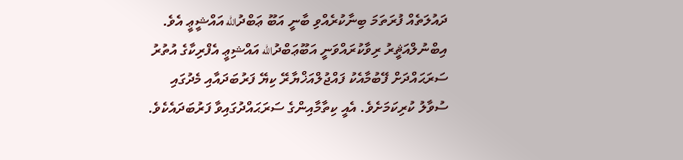ދައުލަތެއް ފުރަތަމަ ބިނާކުރެއްވި ބާނީ އަބޫ ޢަބްދުالله އައްޝީޢީ އެވެ. އިބްނުލްއަޘީރު ރިވާކުރައްވަނީ އަބޫޢަބްދުالله އައްޝިޢީ އެފްރިކާގެ އުތުރު ސަރަޙައްދަށް ފޭބުމާއެކު ފައްޖުލްއަޚްޔާރޭ ކިޔޭ ފަރުބަދައާއި މެދުގައި ސުވާލު ކުރިކަމަށެވެ. އެއީ ކިތާމާއިންގެ ސަރަޙައްދުގައިވާ ފަރުބަދައެކެވެ.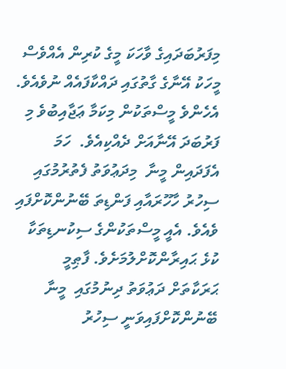މިފަރުބަދައިގެ ވާހަކަ މީގެ ކުރިން އެއްވެސް މީހަކު އޭނާގެ ގާތުގައި ދައްކާފައެއް ނުވެއެވެ. އެހެންވެ މީސްތަކުން މިކަމާ ޢަޖާއިބުވެ މި ފަރުބަދަ އޭނާއަށް ދެއްކިއެވެ.  ހަމަ އެފަދައިން މީނާ  މިދަޢުވަތު ފެތުރުމުގައި ސިހުރު ހާހޫރައާއި ފަންޑިތަ ބޭނުންކޮށްފައި ވެއެވެ. އެއީ މީސްތަކުންގެ ސިކުނޑިތަކާ ކުޅެ ޙައިރާންކޮށްލުމަށެވެ. ފާޠިމީ ޙަރަކާތަށް ދަޢުވަތު ދިނުމުގައި  މީނާ ބޭނުންކޮށްފައިވަނީ ސިހުރު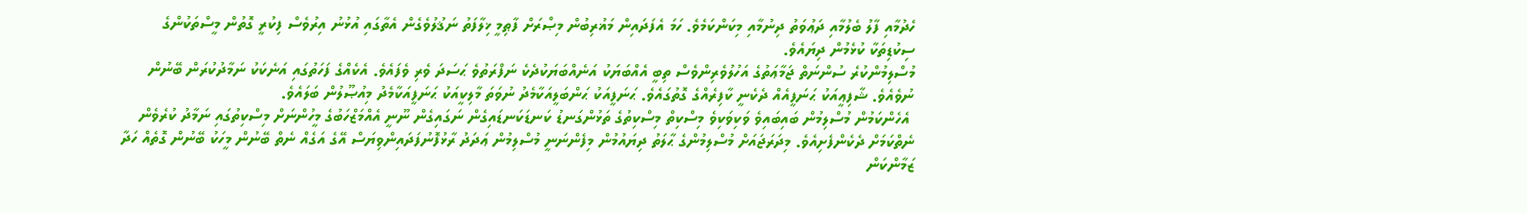ހެދުމާއި ފާލު ބެލުމާއި ދަޢުވަތު ދިނުމާއި މިކަންކަމެވެ. ހަމަ އެފަދައިން މަޣުރިބުން މިޞްރަށް ފާޠިމީ ޚިލާފަތު ނަޤުލުވެގެން އެތާގައި އުޅުނު އިރުވެސް ފިކުރީ ގޮތުން މީސްތަކުންގެ ސިކުޑިތަކާ ކުޅެމުން ދިޔައެވެ.
މުސްލިމުންކުރެ ސުންނަތް ޖަމާޢަތުގެ އަހުލުވެރިންވެސް ތިބީ އެއްބަޔަކު އަނެއްބަޔަކުދެކެ ނަފްރަތުވެ ޙަސަދަ ވެރި ވެފައެވެ. އެކެއްގެ ފަހަތުގައި އަނެކަކު ނަމާދުކުރަން ބޭނުން ނުވެއެވެ. ޝާފިޢީއަކު ޙަނަފީއެއް ދެކެނީ ކާފިރެއްގެ ގޮތުގައެވެ. ޙަނަފީއަކު ޙަންބަލީއަކާމެދު ނުވަތަ މާލިކީއަކު ޙަނަފީއަކާމެދު މިއުޞޫލުން ބަލައެވެ.
 އެހެންކަމުން މުސްލިމުން ބައިބައިވެ ވަކިވަކިވެ މިސްކިތް މިސްކިތުގެ ތަޅުންގަނޑު ކަނޑަކަނޑައިގެން ނަގައިގެން ނޫނީ އެއްމަޒްހަބުގެ މީހުންނަށް މިސްކިތުގައި ނަމާދު ކުރެވެން ނެތްކަމަށް ދެކެންފެށިއެވެ. މިދަރަޖައަށް މުސްލިމުންގެ ޙާލަތު ދިޔައުމުން މިފެންނަނީ މުސްލިމުން ޢަދަދު ރާޅުފޮނުފަދައިންވިޔަސް އޭގެ އަގެއް ނެތް ބޭނުން މީހަކު ބޭނުން ގޮތެއް ހަދާ ޒަމާންކަން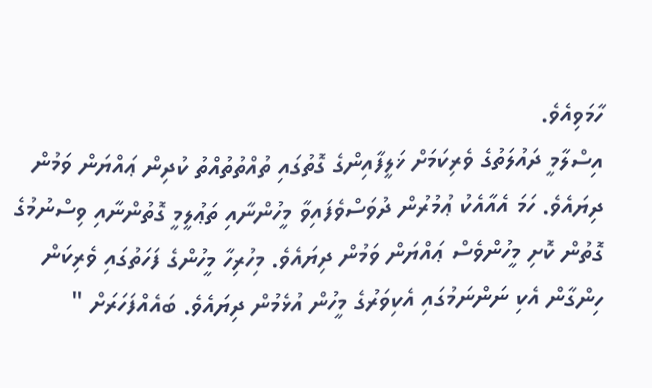ހާމަވިއެވެ.
އިސްލާމީ ދައުލަތުގެ ވެރިކަމަށް ޚަލީފާއިންގެ ގޮތުގައި ތުއްތުތުއްތު ކުދިން ޢައްޔަން ވަމުން ދިޔައެވެ. ހަމަ އެއާއެކު ޢުމުރުން ދުވަސްވެފައިވާ މީހުންނާއި ތަޢުލީމީ ގޮތުންނާއި ވިސްނުމުގެ ގޮތުން ކޮށި މީހުންވެސް ޢައްޔަން ވަމުން ދިޔައެވެ. މިހުރިހާ މީހުންގެ ފަހަތުގައި ވެރިކަން ހިންގާން އެކި ނަންނަމުގައި އެކިވަރުގެ މީހުން އުޅެމުން ދިޔައެވެ. ބައެއްފަހަރަށް "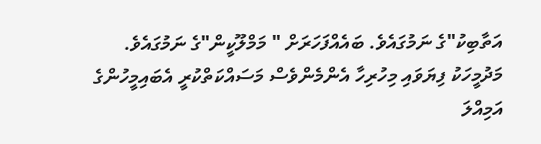އަތާބިކު"ގެ ނަމުގައެވެ. ބައެއްފަހަރަށް " މަމްލޫކީން"ގެ ނަމުގައެވެ.  މަދުމީހަކު ފިޔަވައި މިހުރިހާ އެންމެންވެސް މަސައްކަތްކުރީ އެބައިމީހުންގެ އަމިއްލަ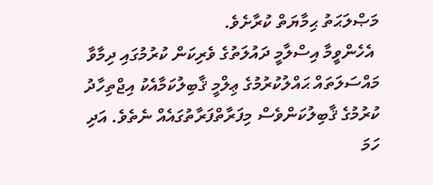މަޞްލަޙަތު ޙިމާޔަތް ކުރާށެވެ.
 އެހެންވީމާ އިސްލާމީ ދައުލަތުގެ ވެރިކަން ކުރުމުގައި ދިމާވާ މައްސަލަތައް ޙައްލުކުރުމުގެ ޢިލްމީ ޤާބިލުކަމާއެކު އިޖްތިހާދު ކުރުމުގެ ޤާބިލުކަންވެސް މިފަރާތްފަރާތުގައެއް ނެތެވެ. އަދި ހަމަ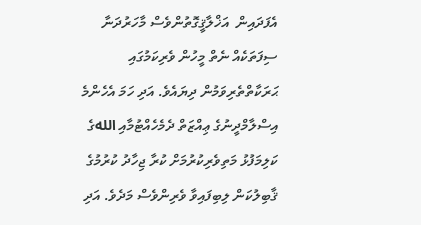އެފަދައިން  އަޚްލާޤީގޮތުންވެސް މާހަރުދަނާ ސިފަތަކެއް ނެތް މީހުން ވެރިކަމުގައި ޙަރަކާތްތެރިވަމުން ދިޔައެވެ. އަދި ހަމަ އެހެންމެ އިސްލާމްދީނުގެ ޢިއްޒަތް ދެމެހެއްޓުމާއި اللهގެ ކަލިމަފުޅު މަތިވެރިކުރުމަށް ކުރާ ޖިހާދު ކުރުމުގެ ޤާބިލުކަން ލިބިފައިވާ ވެރިންވެސް މަދެވެ. އަދި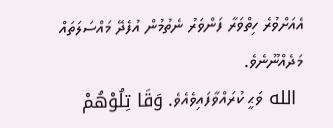އެއަށްވުރެ ހިތްވަރާ ފަންވަރު ނެތުމުން އުފެދޭ މައްސަލަތައް  މަދެއްނޫނެވެ.
 الله ވަޙީ ކުރައްވާފައިވެއެވެ. وَقَا تِلُوْهُمْ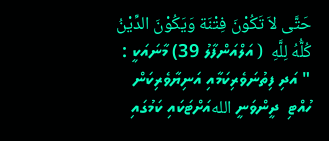حَتَّى لاَ تَكُوْنَ فِتْنَة وَيَكُوْنَ الدِّيْنُ كُلُّهُ لِلَّهِ  ( އަލްއަންފާލު 39) މާނައަކީ : " އަދި ފިތުނަވެރިކަމާއި އަނިޔާވެރިކަން ހުއްޓި  ދީންވަނީ اللهއަށްޓަކައި ކަމުގައި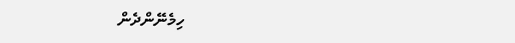ހިމެނޭންދެން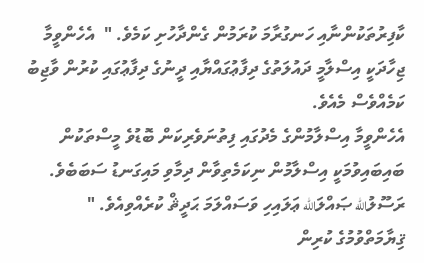ކާފިރުތަކުންނާއި ހަނގުރާމަ ކުރަމުން ގެންދާހުށި ކަމެވެ. "  އެހެންވީމާ ޖިހާދަކީ އިސްލާމީ ދައުލަތުގެ ދިފާޢުގައްޔާއި ދީނުގެ ދިފާޢުގައި ކުރުން ވާޖިބު ކަމެއްވެސް މެއެވެ.
އެހެންވީމާ އިސްލާމުންގެ މެދުގައި ފިތުނަވެރިކަން ބޮޑުވެ މީސްތަކުން ބައިބައިވުމަކީ އިސްލާމުން ނިކަމެތިވާން ދިމާވި މައިގަނޑު ސަބަބެވެ. ރަސޫލުالله ޞައްލަالله ޢަލައިހި ވަސައްލަމަ ޙަދީޘް ކުރެއްވިއެވެ. " ޤިޔާމަތްވުމުގެ ކުރިން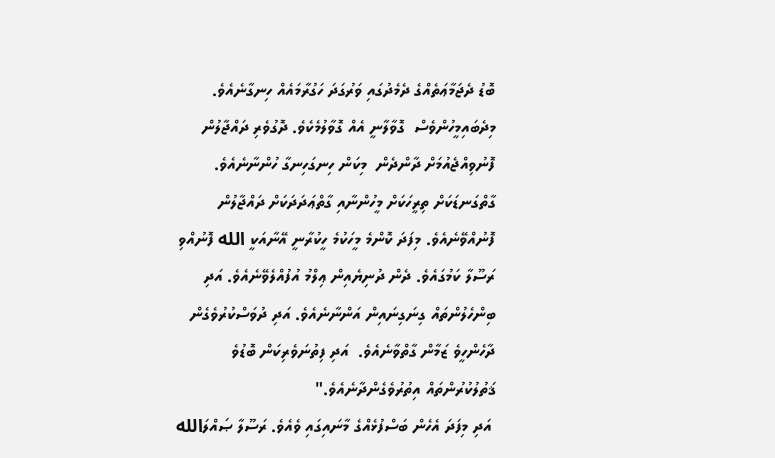ބޮޑު ދެޖަމާޢަތެއްގެ ދެމެދުގައި ވަރުގަދަ ހަގުރާމައެއް ހިނގާނެއެވެ. މިދެބައިމީހުންވެސް  ގޮވާލާނީ އެއް ގޮވާލުމެކެވެ. ދޮގުވެރި ދައްޖާލުން ފޮނުވިއްޖެއުމަށް ދާންދެން  މިކަން ހިނގަހިނގާ ހުންނާނެއެވެ. ގާތްގަނޑަކަށް ތިރީހަކަށް މީހުންނާއި ގާތްޢަދަދަކަށް ދައްޖާލުން ފޮނުއްވޭނެއެވެ. މިފަދަ ކޮންމެ މީހަކުމެ ހީކުރާނީ އޭނާއަކީ الله ފޮނުއްވި ރަސޫލާ ކަމުގައެވެ. ދެން ދުނިޔެއިން ޢިލްމު އުފުއްލެވޭނެއެވެ. އަދި ބިންހެލުންތައް ގިނަގިނައިން އަންނާނެއެވެ. އަދި ދުވަސްކުރުވެގެން ދާހެންހީވެ ޒަމާން ގާތްވާނެއެވެ.  އަދި ފިތުނަވެރިކަން ބޮޑުވެ ޤަތުލުކުރުންތައް އިތުރުވެގެންދާނެއެވެ."
 އަދި މިފަދަ އެހެން ބަސްފުޅެއްގެ މާނައިގައި ވެއެވެ. ރަސޫލާ ޞައްލަالله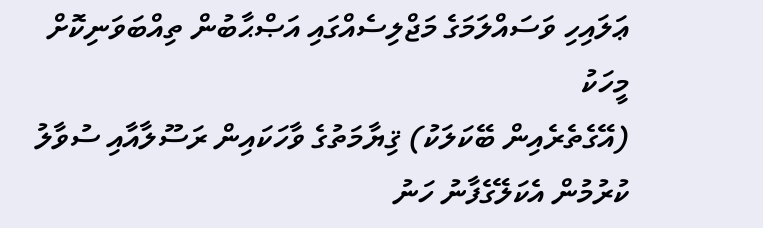ޢަލައިހި ވަސައްލަމަގެ މަޖްލިސެއްގައި އަޞްޙާބުން ތިއްބަވަނިކޮށް މީހަކު
(އޭގެތެރެއިން ބޭކަލަކު) ޤިޔާމަތުގެ ވާހަކައިން ރަސޫލާއާއި ސުވާލު ކުރުމުން އެކަލޭގެފާނު ހަނު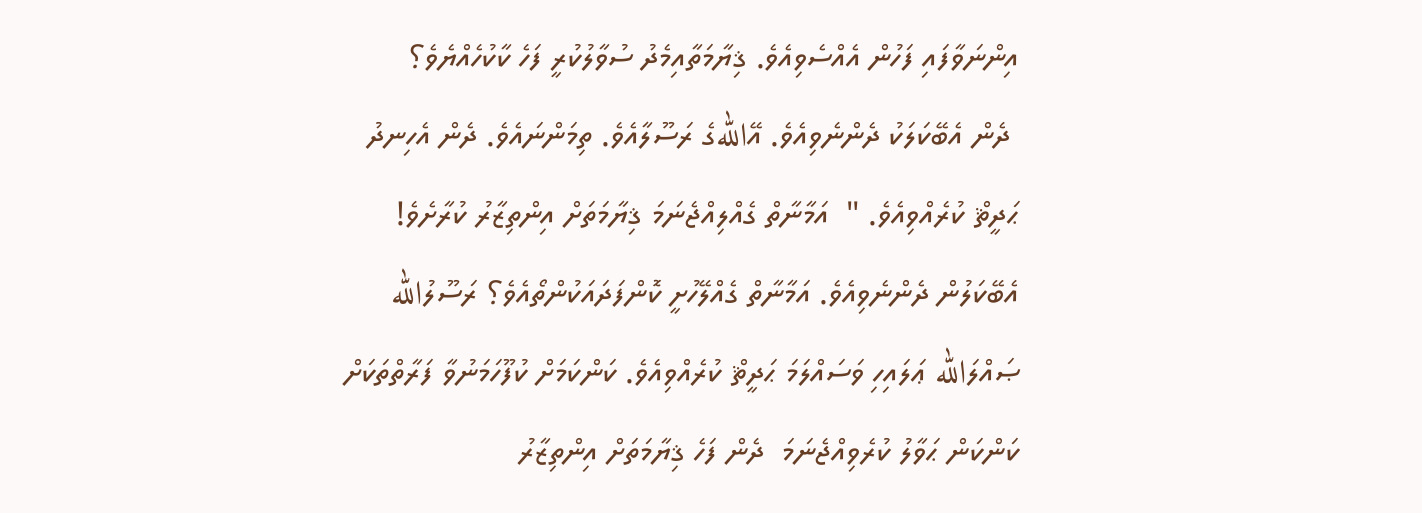އިންނަވާފައި ފަހުން އެއްސެވިއެވެ. ޤިޔާމަތާއިމެދު ސުވާލުކުރީ ފަހެ ކާކުހެއްޔެވެ؟
 ދެން އެބޭކަލަކު ދެންނެވިއެވެ. އޭاللهގެ ރަސޫލާއެވެ. ތިމަންނައެވެ. ދެން އެހިނދު ޙަދީޘް ކުރެއްވިއެވެ. "  އަމާނާތް ގެއްލިއްޖެނަމަ ޤިޔާމަތަށް އިންތިޒާރު ކުރާށެވެ! އެބޭކަލުން ދެންނެވިއެވެ. އަމާނާތް ގެއްލޭހުށީ ކޮންފަދައަކުންތޯއެވެ؟ ރަސޫލުالله ޞައްލަالله ޢަލައިހި ވަސައްލަމަ ޙަދީޘް ކުރެއްވިއެވެ. ކަންކަމަށް ކުފޫހަމަނުވާ ފަރާތްތަކަށް ކަންކަން ޙަވާލު ކުރެވިއްޖެނަމަ  ދެން ފަހެ ޤިޔާމަތަށް އިންތިޒާރު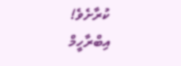ކުރާށެވެ!
އިބްރާހީމް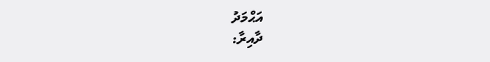އަޙްމަދު
ދާއިރާ: